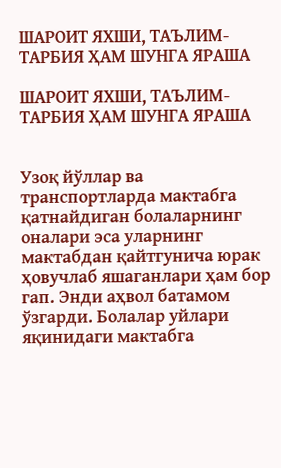ШАРОИТ ЯХШИ, ТАЪЛИМ-ТАРБИЯ ҲАМ ШУНГА ЯРАША

ШАРОИТ ЯХШИ, ТАЪЛИМ-ТАРБИЯ ҲАМ ШУНГА ЯРАША


Узоқ йўллар ва транспортларда мактабга қатнайдиган болаларнинг оналари эса уларнинг мактабдан қайтгунича юрак ҳовучлаб яшаганлари ҳам бор гап. Энди аҳвол батамом ўзгарди. Болалар уйлари яқинидаги мактабга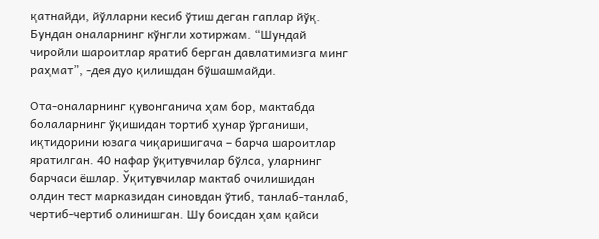қатнайди, йўлларни кесиб ўтиш деган гаплар йўқ. Бундан оналарнинг кўнгли хотиржам. “Шундай чиройли шароитлар яратиб берган давлатимизга минг раҳмат”, -дея дуо қилишдан бўшашмайди.

Ота-оналарнинг қувонганича ҳам бор, мактабда болаларнинг ўқишидан тортиб ҳунар ўрганиши, иқтидорини юзага чиқаришигача – барча шароитлар яратилган. 40 нафар ўқитувчилар бўлса, уларнинг барчаси ёшлар. Ўқитувчилар мактаб очилишидан олдин тест марказидан синовдан ўтиб, танлаб-танлаб, чертиб-чертиб олинишган. Шу боисдан ҳам қайси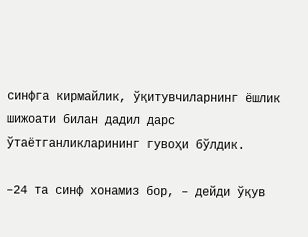синфга кирмайлик, ўқитувчиларнинг ёшлик шижоати билан дадил дарс ўтаётганликларининг гувоҳи бўлдик.

–24 та синф хонамиз бор, – дейди ўқув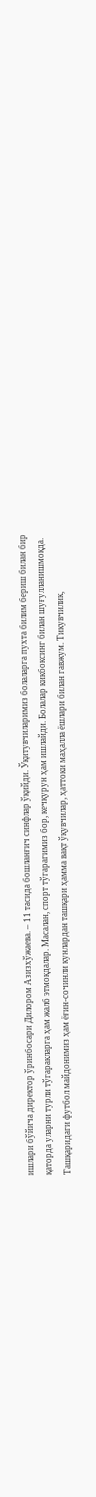ишлари бўйича директор ўринбосари Дилором Азизхўжаева. – 11 тасида бошланғич синфлар ўқийди. Ўқитувчиларимиз болаларга пухта билим бериш билан бир қаторда уларни турли тўгаракларга ҳам жалб этмоқдалар. Масалан, спорт тўгарагимиз бор, кечқурун ҳам ишлайди. Болалар кикбоксинг билан шуғулланишмоқда. Ташқаридаги футбол майдонимиз ҳам ёғин-сочинли кунлардан ташқари ҳамма вақт ўқувчилар, ҳаттоки маҳалла ёшлари билан гавжум. Тикувчилик,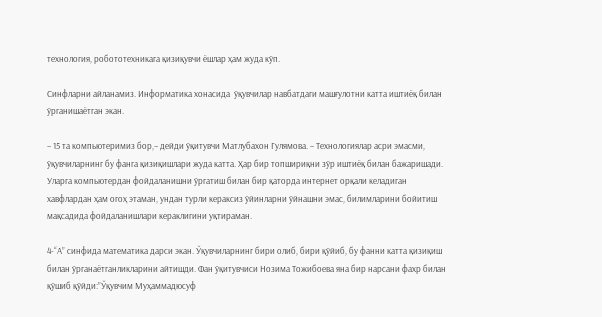технология, робототехникага қизиқувчи ёшлар ҳам жуда кўп.

Синфларни айланамиз. Информатика хонасида  ўқувчилар навбатдаги машғулотни катта иштиёқ билан ўрганишаётган экан.

– 15 та компьютеримиз бор,– дейди ўқитувчи Матлубахон Гулямова. – Технологиялар асри эмасми, ўқувчиларнинг бу фанга қизиқишлари жуда катта. Ҳар бир топшириқни зўр иштиёқ билан бажаришади. Уларга компьютердан фойдаланишни ўргатиш билан бир қаторда интернет орқали келадиган хавфлардан ҳам огоҳ этаман, ундан турли кераксиз ўйинларни ўйнашни эмас, билимларини бойитиш мақсадида фойдаланишлари кераклигини уқтираман.

4-“А” синфида математика дарси экан. Ўқувчиларнинг бири олиб, бири қўйиб, бу фанни катта қизиқиш билан ўрганаётганликларини айтишди. Фан ўқитувчиси Нозима Тожибоева яна бир нарсани фахр билан қўшиб қўйди:”Ўқувчим Муҳаммадюсуф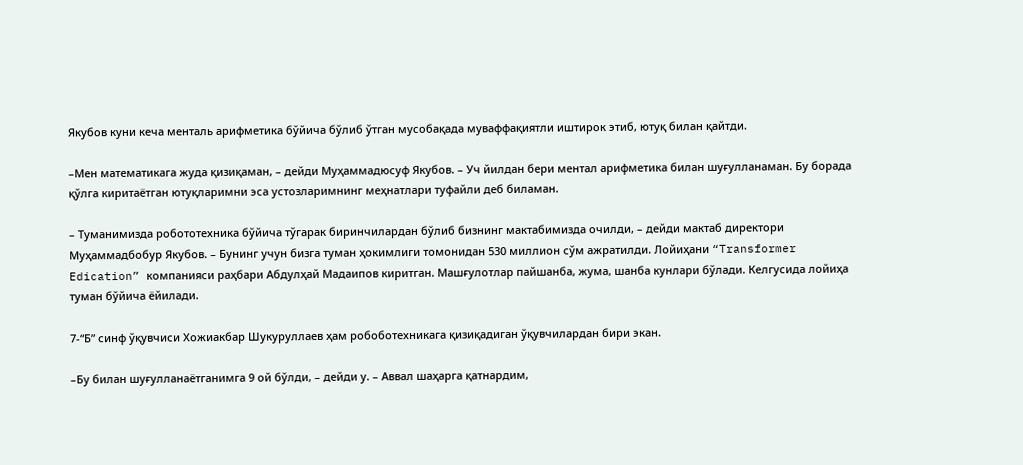Якубов куни кеча менталь арифметика бўйича бўлиб ўтган мусобақада муваффақиятли иштирок этиб, ютуқ билан қайтди.

–Мен математикага жуда қизиқаман, – дейди Муҳаммадюсуф Якубов. – Уч йилдан бери ментал арифметика билан шуғулланаман. Бу борада қўлга киритаётган ютуқларимни эса устозларимнинг меҳнатлари туфайли деб биламан.

– Туманимизда робототехника бўйича тўгарак биринчилардан бўлиб бизнинг мактабимизда очилди, – дейди мактаб директори Муҳаммадбобур Якубов. – Бунинг учун бизга туман ҳокимлиги томонидан 530 миллион сўм ажратилди. Лойиҳани “Transformer Edication” компанияси раҳбари Абдулҳай Мадаипов киритган. Машғулотлар пайшанба, жума, шанба кунлари бўлади. Келгусида лойиҳа туман бўйича ёйилади.

7-“Б” синф ўқувчиси Хожиакбар Шукуруллаев ҳам робоботехникага қизиқадиган ўқувчилардан бири экан.

–Бу билан шуғулланаётганимга 9 ой бўлди, – дейди у. – Аввал шаҳарга қатнардим,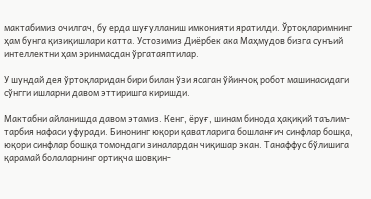мактабимиз очилгач, бу ерда шуғулланиш имконияти яратилди. Ўртоқларимнинг ҳам бунга қизиқишлари катта. Устозимиз Диёрбек ака Маҳмудов бизга сунъий интеллектни ҳам эринмасдан ўргатаяптилар.

У шундай дея ўртоқларидан бири билан ўзи ясаган ўйинчоқ робот машинасидаги сўнгги ишларни давом эттиришга киришди.

Мактабни айланишда давом этамиз. Кенг, ёруғ, шинам бинода ҳақиқий таълим-тарбия нафаси уфуради. Бинонинг юқори қаватларига бошланғич синфлар бошқа, юқори синфлар бошқа томондаги зиналардан чиқишар экан. Танаффус бўлишига қарамай болаларнинг ортиқча шовқин-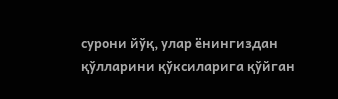сурони йўқ, улар ёнингиздан қўлларини қўксиларига қўйган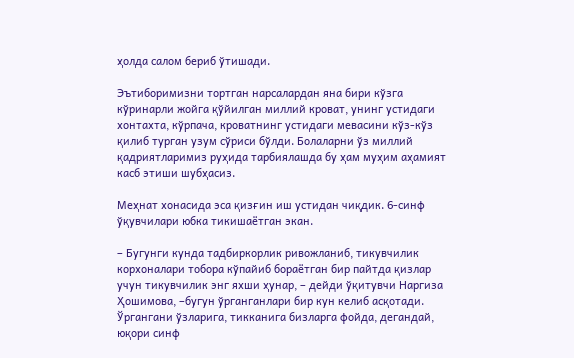ҳолда салом бериб ўтишади.

Эътиборимизни тортган нарсалардан яна бири кўзга кўринарли жойга қўйилган миллий кроват, унинг устидаги хонтахта, кўрпача, кроватнинг устидаги мевасини кўз-кўз қилиб турган узум сўриси бўлди. Болаларни ўз миллий қадриятларимиз руҳида тарбиялашда бу ҳам муҳим аҳамият касб этиши шубҳасиз.

Меҳнат хонасида эса қизғин иш устидан чиқдик. 6-синф ўқувчилари юбка тикишаётган экан.

– Бугунги кунда тадбиркорлик ривожланиб, тикувчилик корхоналари тобора кўпайиб бораётган бир пайтда қизлар учун тикувчилик энг яхши ҳунар, – дейди ўқитувчи Наргиза Ҳошимова, –бугун ўрганганлари бир кун келиб асқотади. Ўргангани ўзларига, тикканига бизларга фойда, дегандай, юқори синф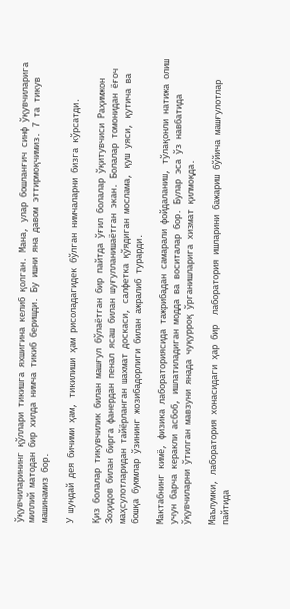ўқувчиларининг қўллари тикишга яхшигина келиб қолган. Мана, улар бошланғич синф ўқувчиларига миллий матодан бир хилда нимча тикиб беришди. Бу ишни яна давом эттирмоқчимиз. 7 та тикув машинамиз бор.

У шундай дея бичими ҳам, тикилиши ҳам рисоладагидек бўлган нимчаларни бизга кўрсатди.

Қиз болалар тикувчилик билан машғул бўлаётган бир пайтда ўғил болалар ўқитувчиси Раҳимжон Зоҳидов билан бирга фанердан пенал ясаш билан шуғулланишаётган экан. Болалар томонидан ёғоч маҳсулотларидан тайёрланган шахмат доскаси, салфетка қўядиган мослама, қуш уяси, қутича ва бошқа буюмлар ўзининг жозибадорлиги билан ажралиб турарди.

Мактабнинг кимё, физика лабораториясида тажрибадан самарали фойдаланиш, тўлақонли натижа олиш учун барча керакли асбоб, ишлатиладиган модда ва воситалар бор. Булар эса ўз навбатида ўқувчиларни ўтилган мавзуни янада чуқурроқ ўрганишларига хизмат қилмоқда.

Маълумки, лаборатория хонасидаги ҳар бир  лаборатория ишларини бажариш бўйича машғулотлар пайтида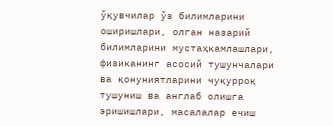ўқувчилар ўз билимларини оширишлари, олган назарий билимларини мустаҳкамлашлари, физиканинг асосий тушунчалари ва қонуниятларини чуқурроқ тушуниш ва англаб олишга эришишлари, масалалар ечиш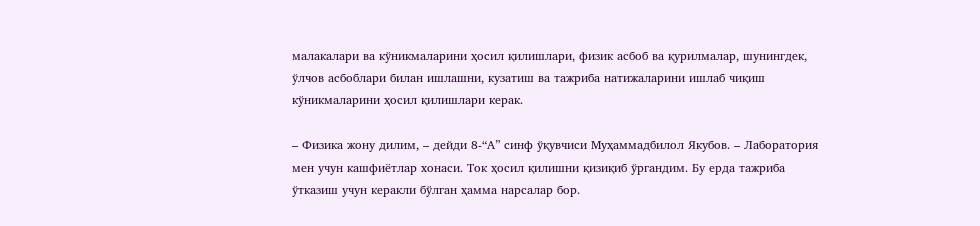малакалари ва кўникмаларини ҳосил қилишлари, физик асбоб ва қурилмалар, шунингдек, ўлчов асбоблари билан ишлашни, кузатиш ва тажриба натижаларини ишлаб чиқиш кўникмаларини ҳосил қилишлари керак.

– Физика жону дилим, – дейди 8-“А” синф ўқувчиси Муҳаммадбилол Якубов. – Лаборатория мен учун кашфиётлар хонаси. Ток ҳосил қилишни қизиқиб ўргандим. Бу ерда тажриба ўтказиш учун керакли бўлган ҳамма нарсалар бор.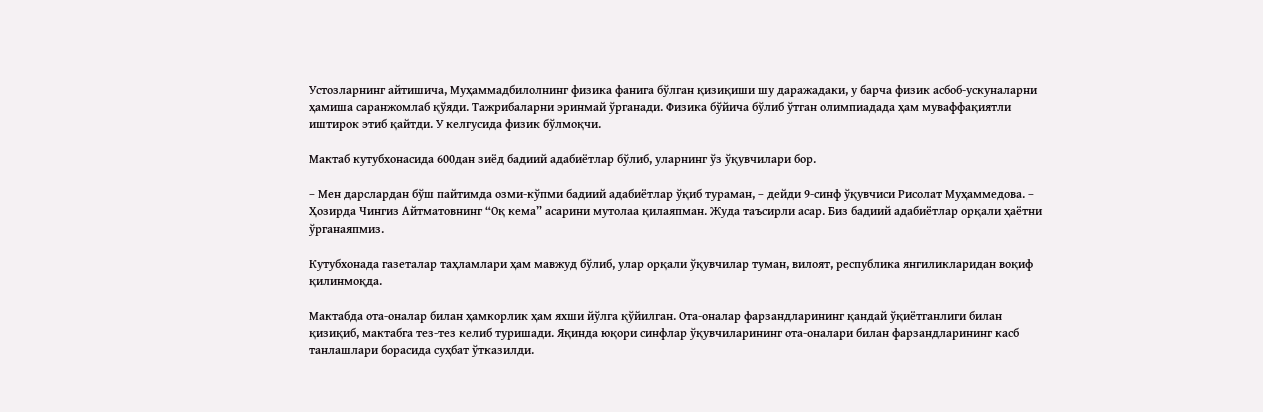Устозларнинг айтишича, Муҳаммадбилолнинг физика фанига бўлган қизиқиши шу даражадаки, у барча физик асбоб-ускуналарни ҳамиша саранжомлаб қўяди. Тажрибаларни эринмай ўрганади. Физика бўйича бўлиб ўтган олимпиадада ҳам муваффақиятли иштирок этиб қайтди. У келгусида физик бўлмоқчи.

Мактаб кутубхонасида 600дан зиёд бадиий адабиётлар бўлиб, уларнинг ўз ўқувчилари бор.

– Мен дарслардан бўш пайтимда озми-кўпми бадиий адабиётлар ўқиб тураман, – дейди 9-синф ўқувчиси Рисолат Муҳаммедова. – Ҳозирда Чингиз Айтматовнинг “Оқ кема” асарини мутолаа қилаяпман. Жуда таъсирли асар. Биз бадиий адабиётлар орқали ҳаётни ўрганаяпмиз.

Кутубхонада газеталар таҳламлари ҳам мавжуд бўлиб, улар орқали ўқувчилар туман, вилоят, республика янгиликларидан воқиф қилинмоқда.

Мактабда ота-оналар билан ҳамкорлик ҳам яхши йўлга қўйилган. Ота-оналар фарзандларининг қандай ўқиётганлиги билан қизиқиб, мактабга тез-тез келиб туришади. Яқинда юқори синфлар ўқувчиларининг ота-оналари билан фарзандларининг касб танлашлари борасида суҳбат ўтказилди.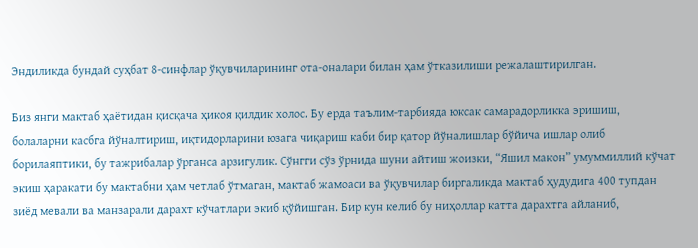Эндиликда бундай суҳбат 8-синфлар ўқувчиларининг ота-оналари билан ҳам ўтказилиши режалаштирилган.

Биз янги мактаб ҳаётидан қисқача ҳикоя қилдик холос. Бу ерда таълим-тарбияда юксак самарадорликка эришиш, болаларни касбга йўналтириш, иқтидорларини юзага чиқариш каби бир қатор йўналишлар бўйича ишлар олиб борилаяптики, бу тажрибалар ўрганса арзигулик. Сўнгги сўз ўрнида шуни айтиш жоизки, “Яшил макон” умуммиллий кўчат экиш ҳаракати бу мактабни ҳам четлаб ўтмаган, мактаб жамоаси ва ўқувчилар биргаликда мактаб ҳудудига 400 тупдан зиёд мевали ва манзарали дарахт кўчатлари экиб қўйишган. Бир кун келиб бу ниҳоллар катта дарахтга айланиб,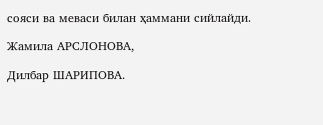сояси ва меваси билан ҳаммани сийлайди.

Жамила АРСЛОНОВА,

Дилбар ШАРИПОВА.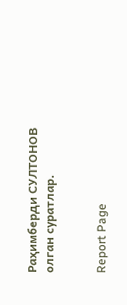Раҳимберди СУЛТОНОВ олган суратлар.


Report Page